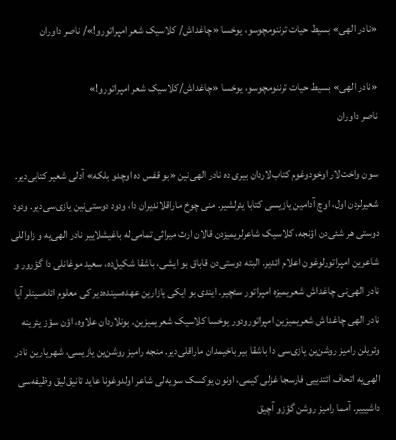«نادر الهی» بسیط حیات ترننومچوسو، یوخسا «چاغداش/ کلاسیک شعر امپراتورو!»/ ناصر داوران

«نادر الهی» بسیط حیات ترننومچوسو، یوخسا «چاغداش/کلاسیک شعر امپراتورو!»
ناصر داوران

سون واخت‌لار اوخودوغوم کتاب‌لاردان بیری ده نادر الهی‌نین «بو قفس ده اوچدو بلکه» آدلی شعیر کتابی‌دیر. شعیرلردن اول، اوچ آدامین یازیسی کتابا یئرلشیر. منی چوخ ماراقلاندیران دا، ودود دوستی‌نین یازی‌سی‌دیر. ودود دوستی هر شئی‌دن اؤنجه، کلاسیک‌ شاعرلریمیزدن قالان ارث میراثی تمامی‌له باغیشلاییر نادر الهی‌یه و زاواللی شاعرین امپراتورلوغون اعلام ائدیر. البته دوستی‌دن قاباق بو ایشی، باشقا شکیل‌ده، سعید موغانلی دا گؤرور و نادر الهی‌نی چاغداش شعریمیزه امپراتور سئچیر. ایندی بو ایکی یازارین عهده‌سینده‌دیر کی معلوم ائله‌سینلر آیا نادر الهی چاغداش شعریمیزین امپراتورودور یوخسا کلاسیک شعریمیزین. بونلاردان علاوه، اؤن سؤز یئرینه وئریلن رامیز روشن‌ین یازی‌سی دا باشقا بیر باخیمدان ماراقلی‌دیر. منجه رامیز روشن‌ین یازیسی، شهریارین نادر الهی‌یه اتحاف ائتدییی فارسجا غزلی کیمی، اونون یوکسک سویه‌لی شاعر اولدوغونا عاید تانیق‌لیق وظیفه‌سی داشیییر. آمما رامیز روشن گؤزو آچیق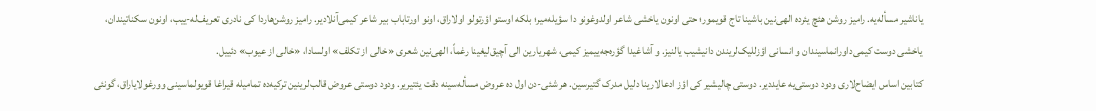یاناشیر مسأله‌یه. رامیز روشن هئچ یئرده الهی‌نین باشینا تاج قویمور؛ حتی اونون یاخشی شاعر اولدوغونو دا سؤیله‌میر؛ بلکه اوستو اؤرتولو اولاراق، اونو اورتاباب بیر شاعر کیمی‌آنلادیر. رامیز روشن‌هاردا کی نادری تعریف‌له-ییب، اونون سکناتیندان، یاخشی دوست کیمی‌داورانماسیندان و انسانی اؤزللیک‌لریندن دانیشیب یالنیز. و آشاغیدا گؤره‌جه‌ییمیز کیمی، شهریارین الی آچیق‌لیغینا رغماً، الهی‌نین شعری «خالی از تکلف» اولسادا، «خالی از عیوب» دئییل.
کتابین اساس ایضاح‌لاری ودود دوستی‌یه عایددیر. دوستی چالیشیر کی اؤز ادعالارینا دلیل مدرک گتیرسین. هر شئی-دن اول ده عروض مسأله‌سینه دقت یئتیریر. ودود دوستی عروض قالب‌لرینین ترکیه‌ده تمامیله قیراغا قویولماسینی وورغولایاراق، گونئی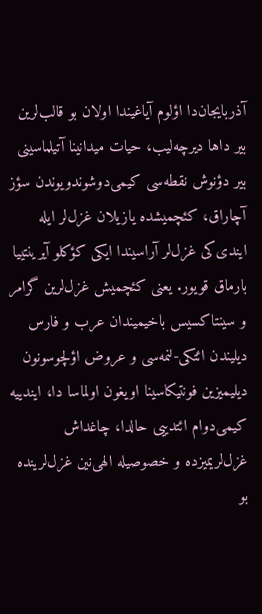آذربایجان‌دا اؤلوم آیاغیندا اولان بو قالب‌لرین بیر داها دیرچه‌لیب، حیات میدانینا آتیلماسینی بیر دؤنوش نقطه‌سی کیمی‌دوشوندویوندن سؤز آچاراق، کئچمیشده یازیلان غزل‌لر ایله ایندی‌کی غزل‌لر آراسیندا ایکی کؤکلو آیرینتییا بارماق قویور. یعنی کئچمیش غزل‌لرین گرامر و سینتاکسیس باخیمیندان عرب و فارس دیلیندن ائتکی-لنمه‌سی و عروض اؤلچوسونون دیلیمیزین فونتیکاسینا اویغون اولماسا دا، ایندییه کیمی‌دوام ائتدییی حالدا، چاغداش غزل‌لریمیزده و خصوصیله الهی‌نین غزل‌لرینده بو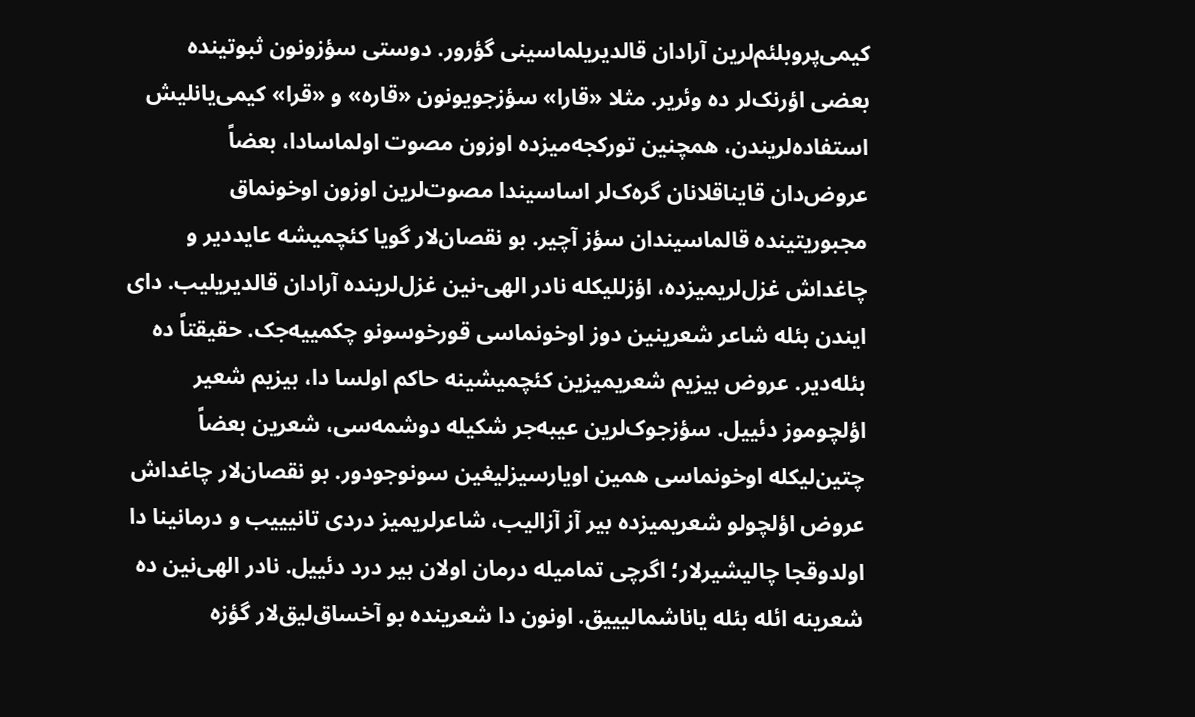کیمی‌پروبلئم‌لرین آرادان قالدیریلماسینی گؤرور. دوستی سؤزونون ثبوتینده بعضی اؤرنک‌لر ده وئریر. مثلا «قارا» سؤزجویونون «قاره» و «قرا» کیمی‌یانلیش استفاده‌لریندن، همچنین تورکجه‌میزده اوزون مصوت اولماسادا، بعضاً عروض‌دان قایناقلانان گره‌ک‌لر اساسیندا مصوت‌لرین اوزون اوخونماق مجبوریتینده قالماسیندان سؤز آچیر. بو نقصان‌لار گویا کئچمیشه عایددیر و چاغداش غزل‌لریمیزده، اؤزللیکله نادر الهی-نین غزل‌لرینده آرادان قالدیریلیب. دای ایندن بئله شاعر شعرینین دوز اوخونماسی قورخوسونو چکمییه‌جک. حقیقتاً ده بئله‌دیر. عروض بیزیم شعریمیزین کئچمیشینه حاکم اولسا دا، بیزیم شعیر اؤلچوموز دئییل. سؤزجوک‌لرین عیبه‌جر شکیله دوشمه‌سی، شعرین بعضاً چتین‌لیکله اوخونماسی همین اویارسیزلیغین سونوجودور. بو نقصان‌لار چاغداش عروض اؤلچولو شعریمیزده بیر آز آزالیب، شاعرلریمیز دردی تانیییب و درمانینا دا اولدوقجا چالیشیرلار؛ اگرچی تمامیله درمان اولان بیر درد دئییل. نادر الهی‌نین ده شعرینه ائله بئله یاناشمالیییق. اونون دا شعرینده بو آخساق‌لیق‌لار گؤزه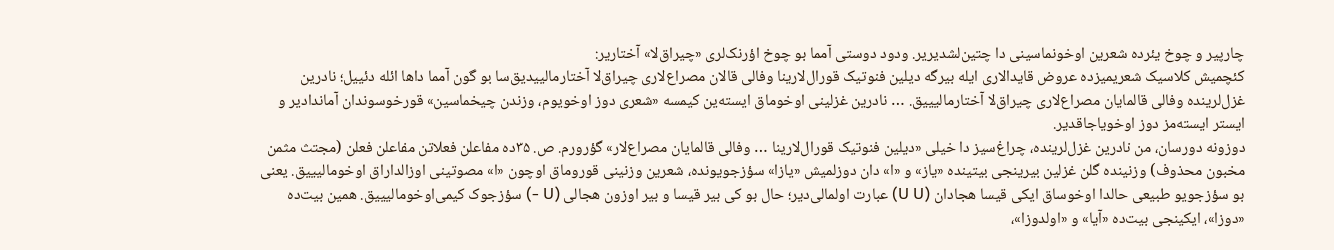چارپیر و چوخ یئرده شعرین اوخونماسینی دا چتین‌لشدیریر. ودود دوستی آمما بو چوخ اؤرنک‌لری «چیراق‌لا» آختاریر:
کئچمیش کلاسیک شعریمیزده عروض قایدالاری‌ ایله بیرگه دیلین فنوتیک قورال‌لارینا وفالی قالان مصراع‌لاری چیراق‌لا آختارمالییدیق‌سا بو گون آمما داها ائله دئییل؛ نادرین غزل‌لرینده وفالی قالمایان مصراع‌لاری چیراق‌لا آختارمالیییق. … نادرین غزلینی اوخوماق ایسته‌ین کیمسه «شعری دوز اوخویوم، وزندن چیخماسین» قورخوسوندان آماندادیر و ایستر ایسته‌مز دوز اوخویاجاقدیر.
دوزونه دورسان، من نادرین غزل‌لرینده، چراغ‌سیز دا خیلی «دیلین فنوتیک قورال‌لارینا … وفالی قالمایان مصراع‌لار» گؤرورم. ص. ۳۵ده مفاعلن فعلاتن مفاعلن فعلن (مجتث مثمن مخبون محذوف) وزنینده گلن غزلین بیرینجی بیتینده «یاز» و «ا» دان دوزلمیش «یازا» سؤزجویونده، شعرین وزنینی قوروماق اوچون «ا» مصوتینی اوزالداراق اوخومالیییق. یعنی بو سؤزجویو طبیعی حالدا اوخوساق ایکی قیسا هجادان (U U) عبارت اولمالی‌دیر؛ حال بو کی بیر قیسا و بیر اوزون هجالی (U -) سؤزجوک کیمی‌اوخومالیییق. همین بیت‌ده «دوزا»، ایکینجی بیت‌ده «آیا» و «اولدوزا»،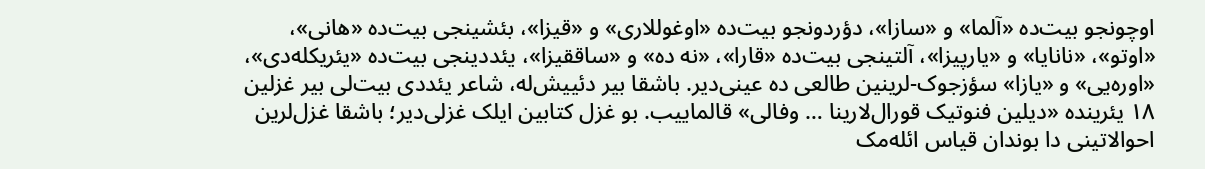اوچونجو بیت‌ده «آلما» و «سازا»، دؤردونجو بیت‌ده «اوغوللاری» و «قیزا»، بئشینجی بیت‌ده «هانی»، «اوتو»، «نانایا» و «یارپیزا»، آلتینجی بیت‌ده «قارا»، «نه ده» و «ساققیزا»، یئددینجی بیت‌ده «یئریکله‌دی»، «اوره‌یی» و «یازا» سؤزجوک-لرینین طالعی ده عینی‌دیر. باشقا بیر دئییش‌له، شاعر یئددی بیت‌لی بیر غزلین ۱۸ یئرینده «دیلین فنوتیک قورال‌لارینا … وفالی» قالماییب. بو غزل کتابین ایلک غزلی‌دیر؛ باشقا غزل‌لرین احوالاتینی دا بوندان قیاس ائله‌مک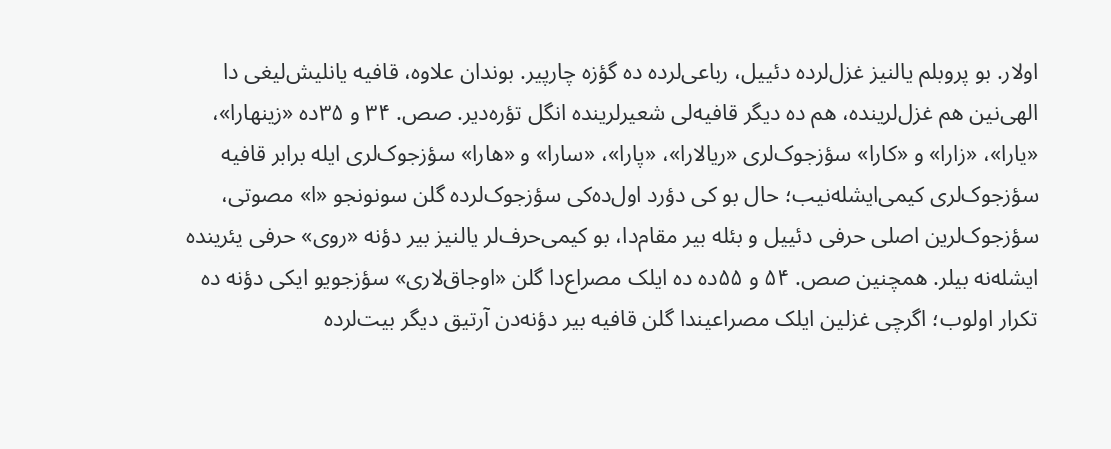اولار. بو پروبلم یالنیز غزل‌لرده دئییل، رباعی‌لرده ده گؤزه چارپیر. بوندان علاوه، قافیه یانلیش‌لیغی دا الهی‌نین هم غزل‌لرینده، هم ده دیگر قافیه‌لی شعیرلرینده انگل تؤره‌دیر. صص. ۳۴ و ۳۵ده «زینهارا»، «یارا»، «زارا» و «کارا» سؤزجوک‌لری «ریالارا»، «پارا»، «سارا» و «هارا» سؤزجوک‌لری ایله برابر قافیه سؤزجوک‌لری کیمی‌ایشله‌نیب؛ حال بو کی دؤرد اول‌ده‌کی سؤزجوک‌لرده گلن سونونجو «ا» مصوتی، سؤزجوک‌لرین اصلی حرفی دئییل و بئله بیر مقام‌دا، بو کیمی‌حرف‌لر یالنیز بیر دؤنه «روی» حرفی یئرینده ایشله‌نه بیلر. همچنین صص. ۵۴ و ۵۵ده ده ایلک مصراع‌دا گلن «اوجاق‌لاری» سؤزجویو ایکی دؤنه ده تکرار اولوب؛ اگرچی غزلین ایلک مصراعیندا گلن قافیه بیر دؤنه‌دن آرتیق دیگر بیت‌لرده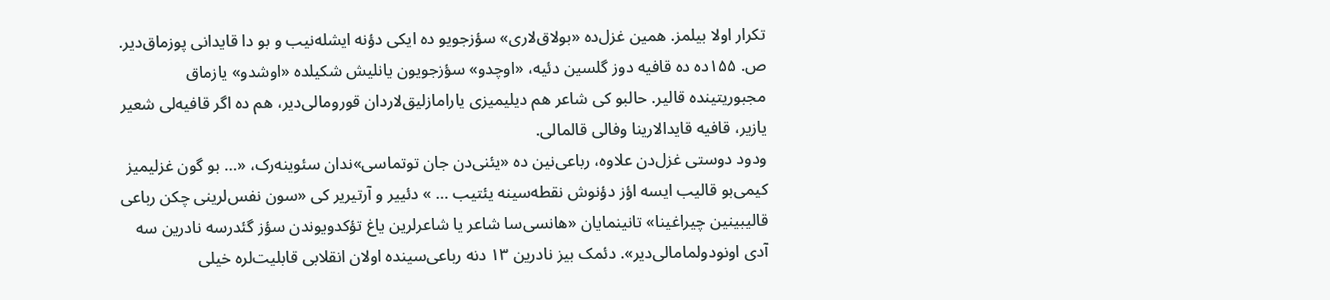تکرار اولا بیلمز. همین غزل‌ده «بولاق‌لاری» سؤزجویو ده ایکی دؤنه ایشله‌نیب و بو دا قایدانی پوزماق‌دیر. ص. ۱۵۵ده ده قافیه دوز گلسین دئیه، «اوچدو» سؤزجویون یانلیش شکیلده «اوشدو» یازماق مجبوریتینده قالیر. حالبو کی شاعر هم دیلیمیزی یارامازلیق‌لاردان قورومالی‌دیر، هم ده اگر قافیه‌لی شعیر یازیر، قافیه قایدالارینا وفالی قالمالی.
ودود دوستی غزل‌دن علاوه، رباعی‌نین ده «یئنی‌دن جان توتماسی»ندان سئوینه‌رک، «… بو گون غزلیمیز کیمی‌بو قالیب ایسه اؤز دؤنوش نقطه‌سینه یئتیب … » دئییر و آرتیریر کی «سون نفس‌لرینی چکن رباعی قالیبینین چیراغینا» تانینمایان «هانسی‌سا شاعر یا شاعرلرین یاغ تؤکدویوندن سؤز گئدرسه نادرین سه آدی اونودولمامالی‌دیر». دئمک بیز نادرین ۱۳ دنه رباعی‌سینده اولان انقلابی قابلیت‌لره خیلی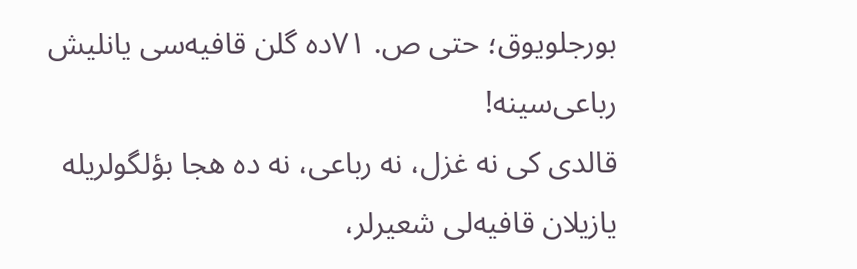بورجلویوق؛ حتی ص. ۷۱ده گلن قافیه‌سی یانلیش رباعی‌سینه!
قالدی کی نه غزل، نه رباعی، نه ده هجا بؤلگولریله یازیلان قافیه‌لی شعیرلر،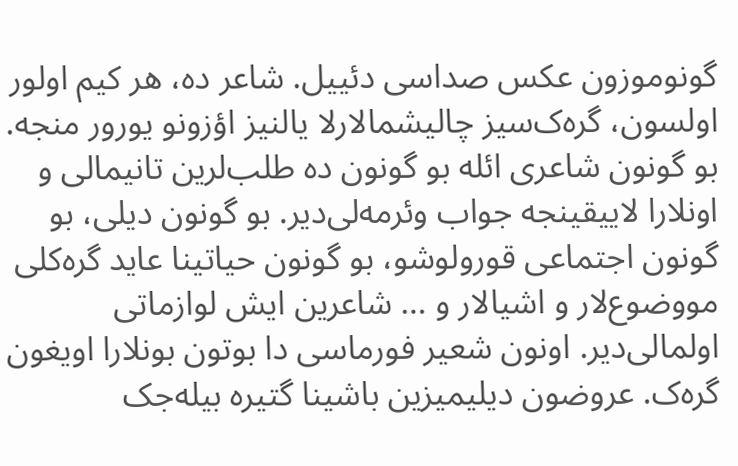گونوموزون عکس صداسی دئییل. شاعر ده، هر کیم اولور اولسون، گره‌ک‌سیز چالیشمالارلا یالنیز اؤزونو یورور منجه. بو گونون شاعری ائله بو گونون ده طلب‌لرین تانیمالی و اونلارا لاییقینجه جواب وئرمه‌لی‌دیر. بو گونون دیلی، بو گونون اجتماعی قورولوشو، بو گونون حیاتینا عاید گره‌کلی مووضوع‌لار و اشیالار و … شاعرین ایش لوازماتی اولمالی‌دیر. اونون شعیر فورماسی دا بوتون بونلارا اویغون گره‌ک. عروضون دیلیمیزین باشینا گتیره‌ بیله‌جک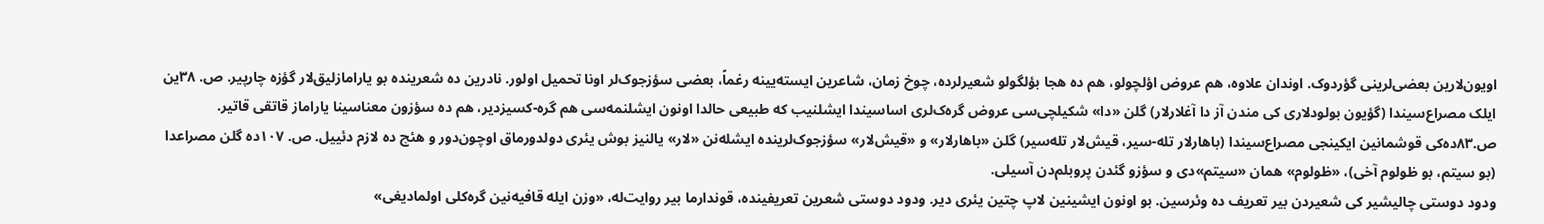اویون‌لارین بعضی‌لرینی گؤردوک. اوندان علاوه، هم عروض اؤلچولو، هم ده هجا بؤلگولو شعیرلرده، چوخ زمان، شاعرین ایسته‌یینه رغماً، بعضی سؤزجوک‌لر اونا تحمیل اولور. نادرین ده شعرینده بو یارامازلیق‌لار گؤزه چارپیر. ص. ۳۸ین ایلک مصراع‌سیندا (گؤیون بولودلاری کی مندن آز دا آغلارلار) گلن «دا» شکیلچی‌سی عروض گره‌ک‌لری اساسیندا ایشلنیب که طبیعی حالدا اونون ایشلنمه‌سی هم گره-کسیزدیر، هم ده سؤزون معناسینا یاراماز قاتقی قاتیر. ص.۸۳ده‌کی قوشمانین ایکینجی مصراع‌سیندا (باهارلار تله-سیر، قیش‌لار تله‌سیر) گلن «باهارلار» و «قیش‌لار» سؤزجوک‌لرینده ایشله‌نن «لار» یالنیز بوش یئری دولدورماق اوچون‌دور و هئچ ده لازم دئییل. ص. ۱۰۷ده گلن مصراعدا (بو سیتم، بو ظولوم آخی)، «ظولوم» همان «سیتم»دی و سؤزو گئدن پروبلم‌دن آسیلی.
ودود دوستی چالیشیر کی شعیردن بیر تعریف ده وئرسین. بو اونون ایشینین لاپ چتین یئری دیر. ودود دوستی شعرین تعریفینده، قوندارما بیر روایت‌له، «وزن ایله قافیه‌نین گره‌کلی اولمادیغی»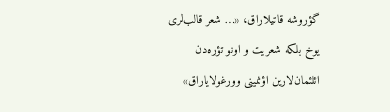گؤروشه قاتیلاراق، «… شعر قالب‌لری یوخ بلکه شعریت و اونو تؤره‌دن ائلئمان‌لارین اؤنمینی وورغولایاراق»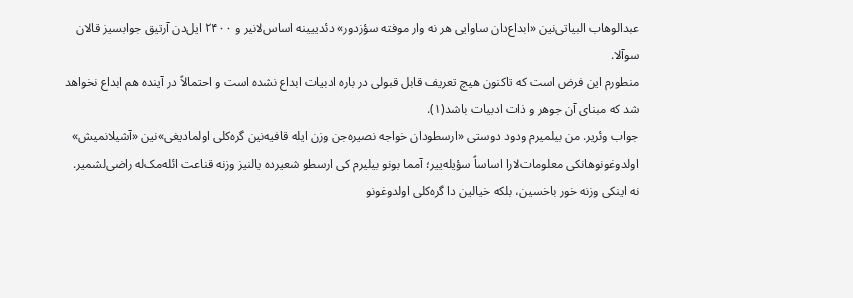عبدالوهاب البیاتی‌نین «ابداع‌دان ساوایی هر نه وار موفته سؤزدور» دئدییینه اساس‌لانیر و ۲۴۰۰ ایل‌دن آرتیق جوابسیز قالان سوآلا.
منطورم این فرض است که تاکنون هیچ تعریف قابل قبولی در باره ادبیات ابداع نشده است و احتمالاً در آینده هم ابداع نخواهد شد که مبنای آن جوهر و ذات ادبیات باشد(۱).
جواب وئریر. من بیلمیرم ودود دوستی «ارسطودان خواجه نصیره‌جن وزن ایله قافیه‌نین گره‌کلی اولمادیغی»نین «آشیلانمیش» اولدوغونو‌هانکی معلومات‌لارا اساساً سؤیله‌ییر؛ آمما بونو بیلیرم کی ارسطو شعیرده یالنیز وزنه قناعت ائله‌مک‌له راضی‌لشمیر. نه اینکی وزنه خور باخسین، بلکه خیالین دا گره‌کلی اولدوغونو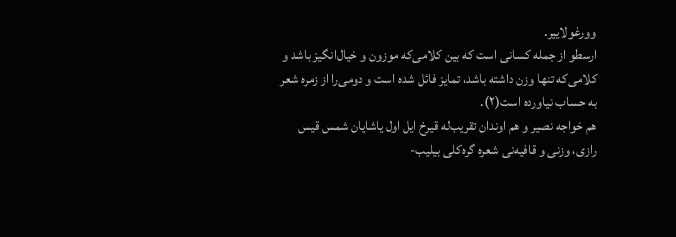وورغولاییر.
ارسطو از جمله کسانی است که بین کلامی‌که موزون و خیال‌انگیز باشد و کلامی‌که تنها وزن داشته باشد، تمایز فائل شده است و دومی‌را از زمره شعر به حساب نیاورده است(۲).
هم خواجه نصیر و هم اوندان تقریب‌له قیرخ ایل اول یاشایان شمس قیس رازی، وزنی و قافیه‌نی شعره گره‌کلی بیلیب-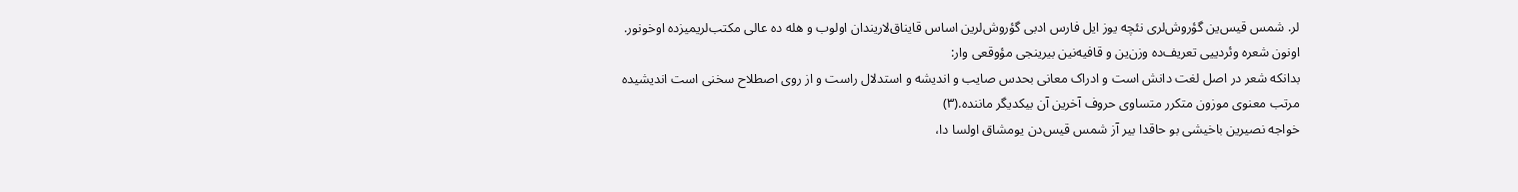لر. شمس قیس‌ین گؤروش‌لری نئچه یوز ایل فارس ادبی گؤروش‌لرین اساس قایناق‌لاریندان اولوب و هله ده عالی مکتب‌لریمیزده اوخونور. اونون شعره وئردییی تعریف‌ده وزن‌ین و قافیه‌نین بیرینجی مؤوقعی وار:
بدانکه شعر در اصل لغت دانش است و ادراک معانی بحدس صایب و اندیشه و استدلال راست و از روی اصطلاح سخنی است اندیشیده مرتب معنوی موزون متکرر متساوی حروف آخرین آن بیکدیگر ماننده.(۳)
خواجه نصیرین باخیشی بو حاقدا بیر آز شمس قیس‌دن یومشاق اولسا دا،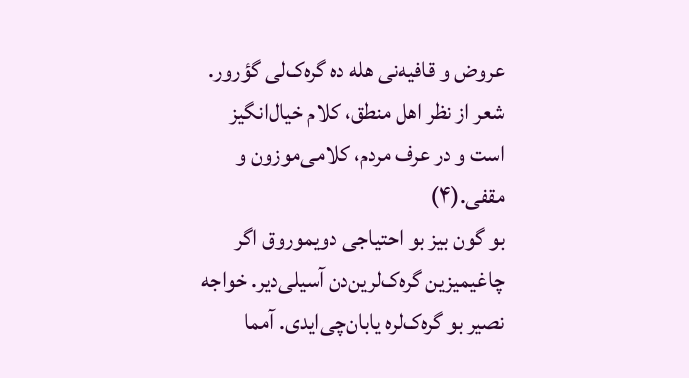عروض و قافیه‌نی هله ده گره‌ک‌لی گؤرور.
شعر از نظر اهل منطق، کلام خیال‌انگیز است و در عرف مردم، کلامی‌موزون و مقفی.(۴)
بو گون بیز بو احتیاجی دویموروق اگر چاغیمیزین گره‌ک‌لرین‌دن آسیلی‌دیر. خواجه نصیر بو گره‌ک‌لره یابان‌چی‌ایدی. آمما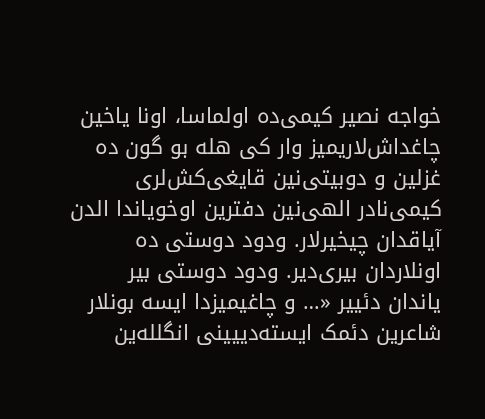خواجه نصیر کیمی‌ده اولماسا، اونا یاخین چاغداش‌لاریمیز وار کی هله بو گون ده غزلین و دوبیتی‌نین قایغی‌کش‌لری کیمی‌نادر الهی‌نین دفترین اوخویاندا الدن آیاقدان چیخیرلار. ودود دوستی ده اونلاردان بیری‌دیر. ودود دوستی بیر یاندان دئییر «… و چاغیمیزدا ایسه بونلار شاعرین دئمک ایسته‌دییینی انگلله‌ین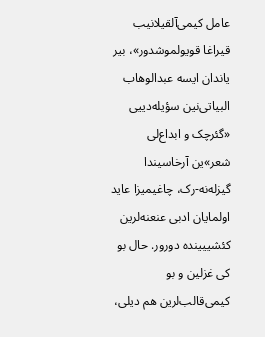عامل کیمی‌آلقیلانیب قیراغا قویولموشدور»، بیر یاندان ایسه عبدالوهاب البیاتی‌نین سؤیله‌دییی «گئرچک و ابداع‌لی شعر»ین آرخاسیندا گیزله‌نه-رک، چاغیمیزا عاید اولمایان ادبی عنعنه‌لرین کئشییینده دورور. حال بو کی غزلین و بو کیمی‌قالب‌لرین هم دیلی،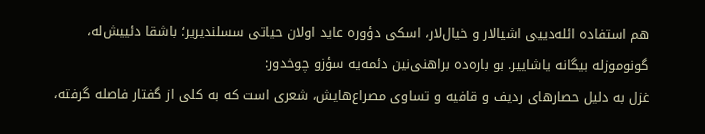هم استفاده ائله‌دییی اشیالار و خیال‌لار، اسکی دؤوره عاید اولان حیاتی سسلندیریر؛ باشقا دئییش‌له، گونوموزله بیگانه یاشاییر. بو باره‌ده براهنی‌نین دئمه‌یه سؤزو چوخدور:
غزل به دلیل حصارهای ردیف و قافیه‌ و تساوی مصراع‌هایش، شعری است که به کلی از گفتار فاصله گرفته،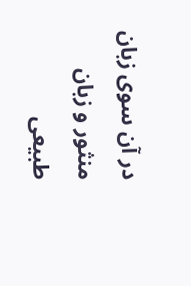در آن سوی زبان منثور و زبان طبیعی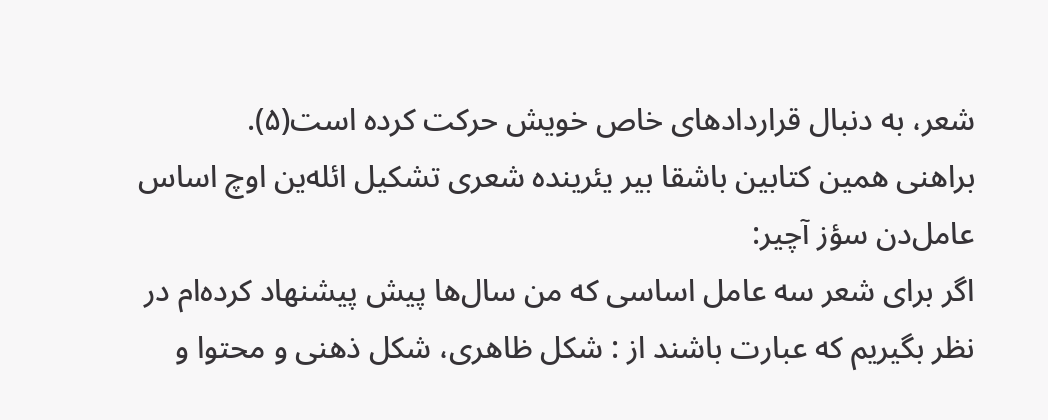شعر، به دنبال قراردادهای خاص خویش حرکت کرده است(۵).
براهنی همین کتابین باشقا بیر یئرینده شعری تشکیل ائله‌ین اوچ اساس عامل‌دن سؤز آچیر:
اگر برای شعر سه عامل اساسی که من سال‌ها پیش پیشنهاد کرده‌ام در نظر بگیریم که عبارت باشند از : شکل ظاهری، شکل ذهنی و محتوا و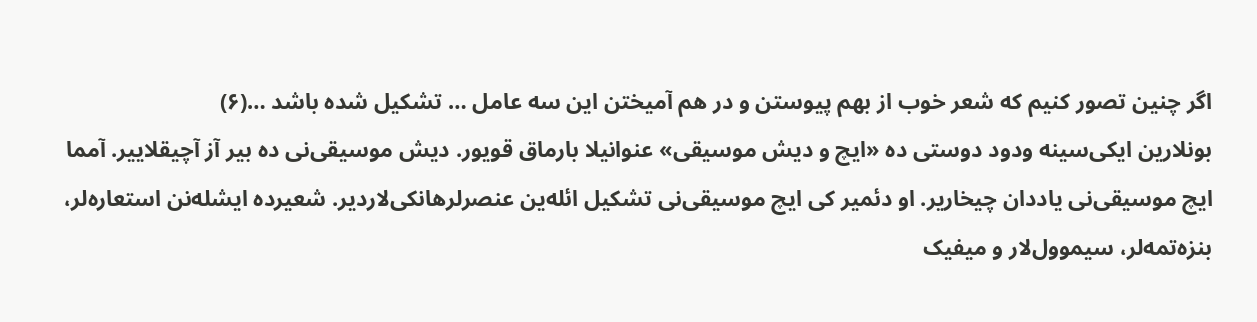اگر چنین تصور کنیم که شعر خوب از بهم پیوستن و در هم آمیختن این سه عامل … تشکیل شده باشد …(۶)
بونلارین ایکی‌سینه ودود دوستی ده «ایچ و دیش موسیقی» عنوانیلا بارماق قویور. دیش موسیقی‌نی ده بیر آز آچیقلاییر. آمما ایچ موسیقی‌نی یاددان چیخاریر. او دئمیر کی ایچ موسیقی‌نی تشکیل ائله‌ین عنصرلر‌هانکی‌لاردیر. شعیرده ایشله‌نن استعاره‌لر، بنزه‌تمه‌لر، سیموول‌لار و میفیک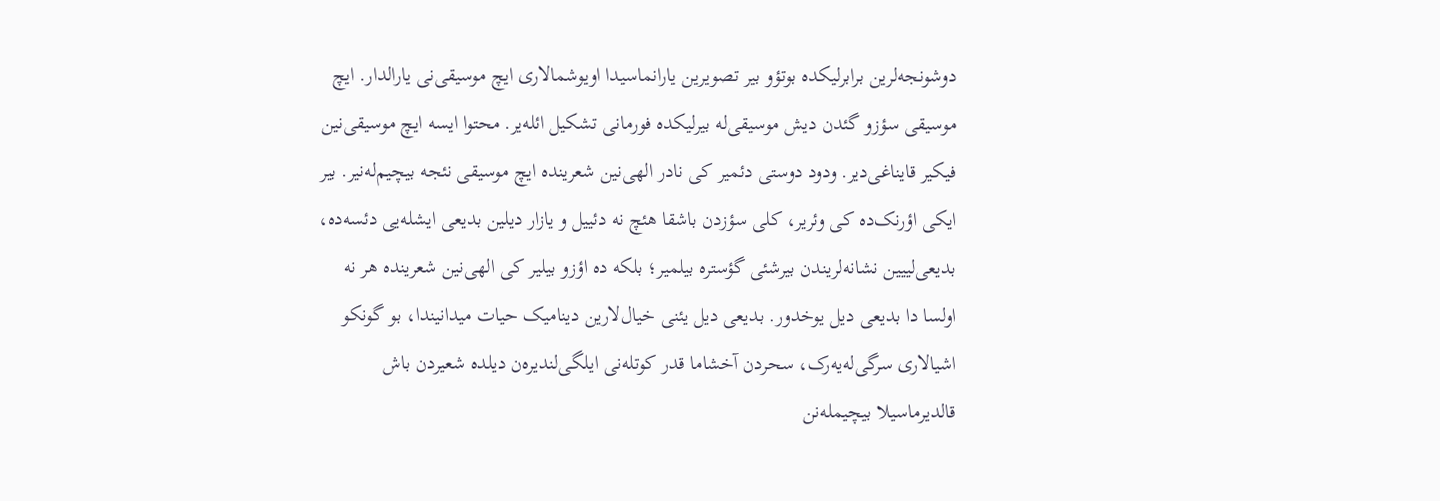دوشونجه‌لرین برابرلیکده بوتؤو بیر تصویرین یارانماسیدا اویوشمالاری ایچ موسیقی‌نی یارالدار. ایچ موسیقی سؤزو گئدن دیش موسیقی‌له بیرلیکده فورمانی تشکیل ائله‌یر. محتوا ایسه ایچ موسیقی‌نین فیکیر قایناغی‌دیر. ودود دوستی دئمیر کی نادر الهی‌نین شعرینده ایچ موسیقی‌ نئجه بیچیم‌له‌نیر. بیر ایکی اؤرنک‌ده کی وئریر، کلی سؤزدن باشقا هئچ نه دئییل و یازار دیلین بدیعی ایشله‌یی دئسه‌ده، بدیعی‌لییین نشانه‌لریندن بیرشئی گؤستره بیلمیر؛ بلکه ده اؤزو بیلیر کی الهی‌نین شعرینده هر نه اولسا دا بدیعی دیل یوخدور. بدیعی دیل یئنی خیال‌لارین دینامیک حیات میدانیندا، بو گونکو اشیالاری سرگی‌له‌یه‌رک، سحردن آخشاما قدر کوتله‌نی ایلگی‌لندیره‌ن دیلده شعیردن باش قالدیرماسیلا بیچیمله‌نن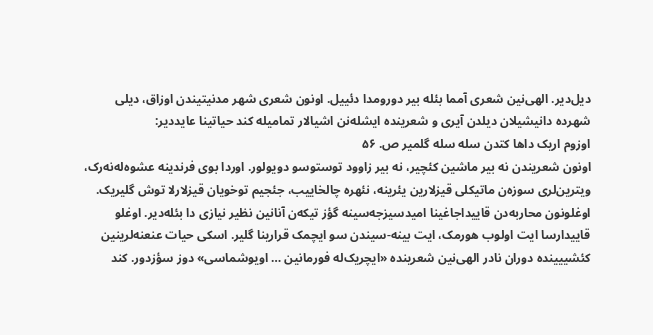دیل‌دیر. الهی‌نین شعری آمما بئله بیر دورومدا دئییل. اونون شعری شهر مدنیتیندن اوزاق، دیلی شهرده دانیشیلان دیلدن آیری و شعرینده ایشله‌نن اشیالار تمامیله کند حیاتینا عایددیر:
اوزوم اریک داها کتدن سله سله گلمیر ص. ۵۶
اونون شعریندن نه بیر ماشین کئچیر، نه بیر زاوود توستوسو دویولور. اوردا بوی فرندینه عشوه‌له‌نه‌رک، ویترین‌لری سوزه‌ن ماتیکلی قیزلارین یئرینه، نئهره چالخاییب، جئجیم توخویان قیزلارلا توش گلیریک. اوغلونون محاربه‌دن قاییداجاغینا امیدسیزجه‌سینه گؤز تیکه‌ن آنانین نظیر نیازی دا بئله‌دیر. اوغلو قاییدارسا ایت اولوب هورمک، ایت بینه-سیندن سو ایچمک قرارینا گلیر. اسکی حیات عنعنه‌لرینین کئشییینده دوران نادر الهی‌نین شعرینده «ایچریک‌له فورمانین … اویوشماسی» دوز سؤزدور. کند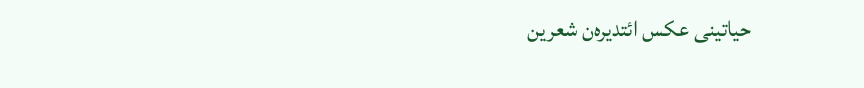حیاتینی عکس ائتدیره‌ن شعرین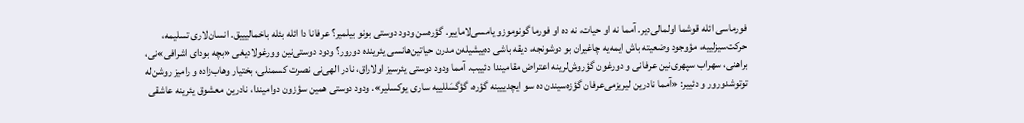فورماسی ائله قوشما اولمالی‌دیر. آمما نه او حیات، نه ده او فورما گونوموزو یامسی‌لاماییر. گؤره‌سن ودود دوستی بونو بیلمیر؟ عرفانا دا ائله بئله باخمالیییق. انسان‌لاری تسلیمه، حرکت‌سیزلییه، مؤوجود وضعیته باش ایمه‌یه چاغیران بو دوشونجه، دیقه باشی ده‌ییشیله‌ن مدرن حیاتین‌هانسی یئرینده دورور؟ ودود دوستی‌نین وورغولادیغی «بچه بودای اشرافی»نی، براهنی، سهراب سپهری‌نین عرفانی و دورغون گؤروش‌لرینه اعتراض مقامیندا دئییب. آمما ودود دوستی یئرسیز اولاراق، نادر الهی‌نی نصرت کسمنلی، بختیار وهاب‌زاده و رامیز روشن‌له توتوشدورور و دئییر: «آمما نادرین لیریزمی‌عرفان گؤزه‌سیندن ده سو ایچدییینه گؤره، گؤگسَللییه ساری یوکسلیر». ودود دوستی همین سؤزون دوامیندا، نادرین معشوق یئرینه عاشقی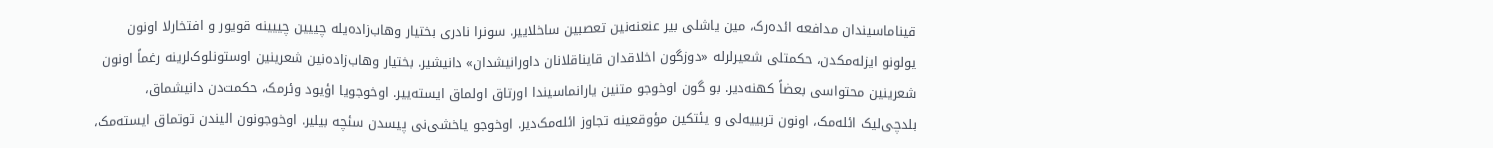قیناماسیندان مدافعه ائده‌رک، مین یاشلی بیر عنعنه‌نین تعصبین ساخلاییر. سونرا نادری بختیار وهاب‌زاده‌یله چییین چییینه قویور و افتخارلا اونون یولونو ایزله‌مکدن، حکمتلی شعیرلرله «دوزگون اخلاقدان قایناقلانان داورانیشدان» دانیشیر. بختیار وهاب‌زاده‌نین شعرینین اوستونلوک‌لرینه رغماً اونون شعرینین محتواسی بعضاً کهنه‌دیر. بو گون اوخوجو متنین یارانماسیندا اورتاق اولماق ایسته‌ییر. اوخوجویا اؤیود وئرمک، حکمت‌دن دانیشماق، بلدچی‌لیک ائله‌مک، اونون تربییه‌لی و یئتکین مؤوقعینه تجاوز ائله‌مک‌دیر. اوخوجو یاخشی‌نی پیسدن سئچه بیلیر. اوخوجونون الیندن توتماق ایسته‌مک،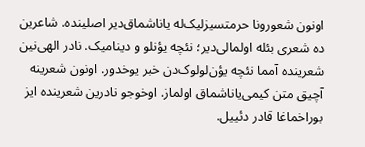اونون شعورونا حرمتسیزلیک‌له یاناشماق‌دیر اصلینده. شاعرین ده شعری بئله اولمالی‌دیر؛ نئچه یؤنلو و دینامیک. نادر الهی‌نین شعرینده آمما نئچه یؤن‌لولوک‌دن خبر یوخدور. اونون شعرینه آچیق متن کیمی‌یاناشماق اولماز. اوخوجو نادرین شعرینده ایز بوراخماغا قادر دئییل.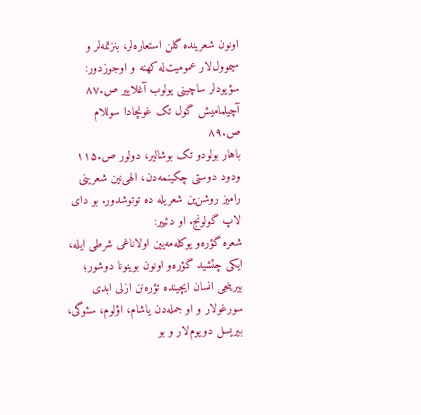اونون شعرینده گلن استعاره‌لر، بنزتمه‌لر و سیموول‌لار عمومیت‌له کهنه و اوجوزدور:
سؤیودلر ساچینی یولوب آغلاییر ص.۸۷
آچیلمامیش گول تک غونچادا سوللام ص.۸۹
باهار بولودو تک بوشالیر، دولور ص.۱۱۵
ودود دوستی چکینمه‌دن، الهی‌نین شعرینی رامیز روشن‌ین شعریله ده توتوشدور. بو دای لاپ گولونج. او دئییر:
شعره گؤره‌و یوکله‌مه‌یین اولاناغی شرطی ایله، ایکی چئشید گؤره‌و اونون بوینونا دوشور؛ بیرینجی انسان ایچینده تؤره‌نن ازلی ابدی سورغولار و او جمله‌دن یاشام، اؤلوم، سئوگی، بیریسل دویوم‌لار و بو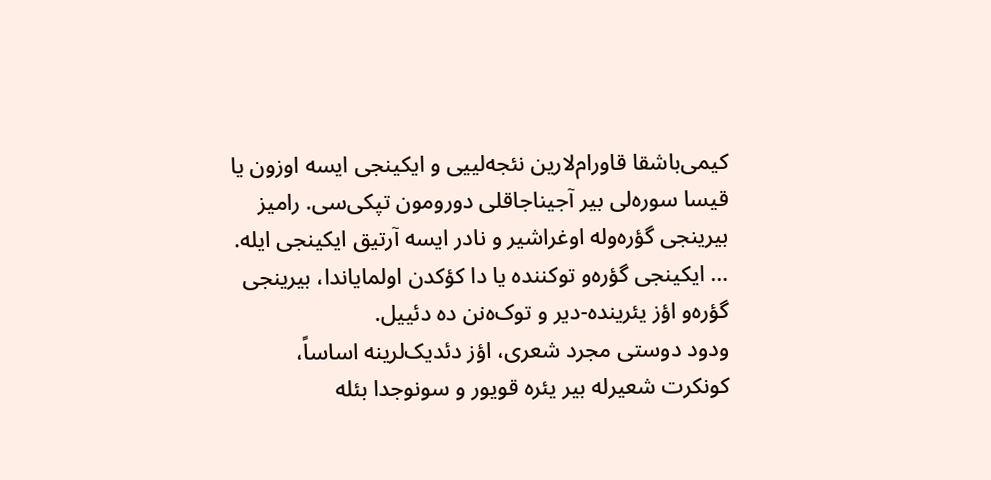کیمی‌باشقا قاورام‌لارین نئجه‌لییی و ایکینجی ایسه اوزون یا قیسا سوره‌لی بیر آجیناجاقلی دورومون تپکی‌سی. رامیز بیرینجی گؤره‌وله اوغراشیر و نادر ایسه آرتیق ایکینجی ایله. … ایکینجی گؤره‌و توکننده یا دا کؤکدن اولمایاندا، بیرینجی گؤره‌و اؤز یئرینده-دیر و توک‌ه‌نن ده دئییل.
ودود دوستی مجرد شعری، اؤز دئدیک‌لرینه اساساً، کونکرت شعیرله بیر یئره قویور و سونوجدا بئله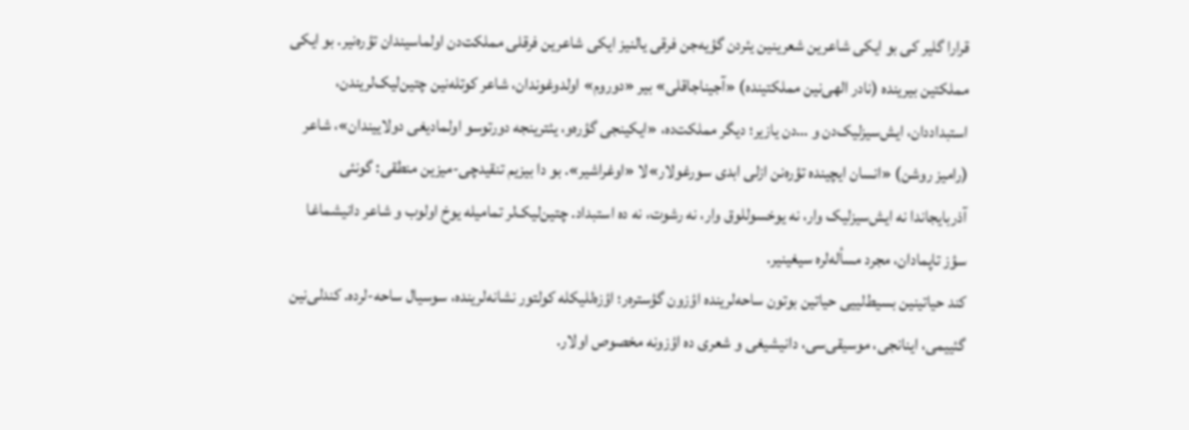قرارا گلیر کی بو ایکی شاعرین شعرینین یئردن گؤیه‌جن فرقی یالنیز ایکی شاعرین فرقلی مملکت‌دن اولماسیندان تؤره‌نیر. بو ایکی مملکتین بیرینده (نادر الهی‌نین مملکتینده) «آجیناجاقلی» بیر «دوروم» اولدوغوندان، شاعر کوتله‌نین چتین‌لیک‌لریندن، استبداددان، ایش‌سیز‌لیک‌دن و …دن یازیر؛ دیگر مملکت‌ده، «ایکینجی گؤره‌و، یئترینجه دورتوسو اولمادیغی دولاییندان»، شاعر (رامیز روشن) «انسان ایچینده تؤره‌نن ازلی ابدی سورغولار»لا «اوغراشیر». بو دا بیزیم تنقیدچی-میزین منطقی: گونئی آذربایجاندا نه ایش‌سیزلیک وار، نه یوخسوللوق وار، نه رشوت، نه ده استبداد. چتین‌لیک‌لر تمامیله یوخ اولوب و شاعر دانیشماغا سؤز تاپمادان، مجرد مسأله‌لره سیغینیر.
کند حیاتینین بسیط‌لییی حیاتین بوتون ساحه‌لرینده اؤزون گؤستره‌ر؛ اؤزه‌للیکله کولتور نشانه‌لرینده، سوسیال ساحه-لرده. کندلی‌نین گئییمی، اینانجی، موسیقی‌سی، دانیشیغی و شعری ده اؤزونه مخصوص اولار.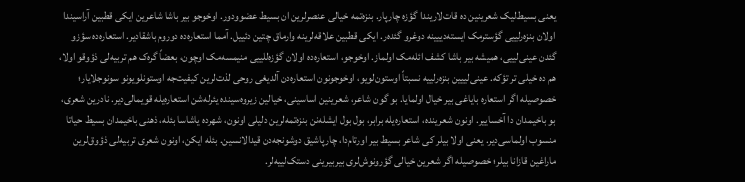یعنی بسیط‌لیک شعرینین ده قات‌لاریندا گؤزه چارپار. بنزه‌تمه خیالی عنصرلرین ان بسیط عضوودور. اوخوجو بیر باشا شاعرین ایکی قطبین آراسیندا اولان بنزه‌رلییی گؤسترمک ایسته‌دییینه دوغرو گئده‌ر. ایکی قطبین علاقه‌لرینه وارماق چتین دئییل. آمما استعاره‌ده دوروم باشقادیر. استعاره‌ده سؤزو گئدن عینی‌لییی، همیشه بیر باشا کشف ائله‌مک اولماز. اوخوجو، استعاره‌ده اولان گؤزه‌للییی منیمسه‌مک اوچون، بعضاً گره‌ک هم تربیه‌لی ذؤوقو اولا، هم ده خیلی تر تؤکه. عینی‌لییین بنزه‌رلییه نسبتاً اوستون‌لویو، اوخوجونون استعاره‌دن آلدیغی روحی لذت‌لرین کیفیت‌جه اوستونلویونو سونوجلایار؛ خصوصیله اگر استعاره بایاغی بیر خیال اولمایا. بو گون شاعر، شعرینین اساسینی، خیالین زیروه‌سینده یئرله‌شن استعاره‌یله قویمالی‌دیر. نادرین شعری، بو باخیمدان دا آخساییر. اونون شعرینده، استعاره‌یله برابر، بول بول ایشله‌نن بنزه‌تمه‌لرین دلیلی اونون، شهرده یاشاسا بئله، ذهنی باخیمدان بسیط حیاتا منسوب اولماسی‌دیر. یعنی اولا بیلر کی شاعر بسیط بیر اورتام‌دا، چارپاشیق دوشونجه‌دن قیدالانسین. بئله ایکن، اونون شعری تربیه‌لی ذؤوق‌لرین ماراغین قازانا بیلر؛ خصوصیله اگر شعرین خیالی گؤرونوش‌لری بیربیرینی دستک‌لییه‌لر.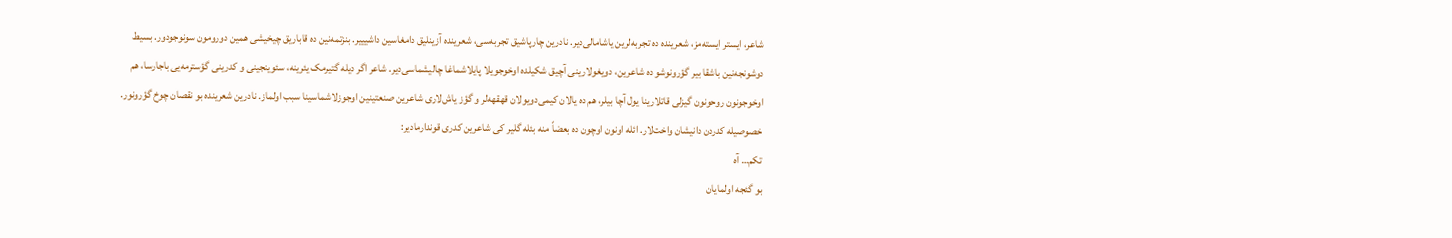شاعر، ایستر ایسته‌مز، شعرینده ده تجربه‌لرین یاشامالی‌دیر. نادرین چارپاشیق تجربه‌سی، شعرینده آزینلیق دامغاسین داشیییر. بنزتمه‌نین ده قاباریق چیخیشی همین دورومون سونوجودور. بسیط دوشونجه‌نین باشقا بیر گؤرونوشو ده شاعرین، دویغولارینی آچیق شکیلده اوخوجویلا پایلاشماغا چالیشماسی‌دیر. شاعر اگر دیله گتیرمک یئرینه، سئوینجینی و کدرینی گؤسترمه‌یی باجارسا، هم اوخوجونون روحونون گیزلی قاتلارینا یول آچا بیلر، هم ده یالان کیمی‌دویولان قهقهه‌لر و گؤز یاش‌لاری شاعرین صنعتینین اوجوزلاشماسینا سبب اولماز. نادرین شعرینده بو نقصان چوخ گؤرونور. خصوصیله کدردن دانیشان واخت‌لار. ائله اونون اوچون ده بعضاً منه بئله گلیر کی شاعرین کدری قوندارمادیر:
تکم… آه
بو گئجه اولمایان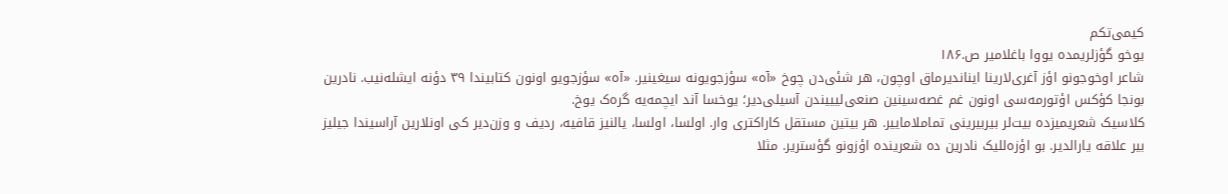کیمی‌تکم
یوخو گؤزلریمده یووا باغلامیر ص.۱۸۶
شاعر اوخوجونو اؤز آغری‌لارینا ایناندیرماق اوچون، هر شئی‌دن چوخ «آه» سؤزجویونه سیغینیر. «آه» سؤزجویو اونون کتابیندا ۳۹ دؤنه ایشله‌نیب. نادرین بونجا کؤکس اؤتورمه‌سی اونون غم غصه‌سینین صنعی‌لیییندن آسیلی‌دیر؛ یوخسا آند ایچمه‌یه گره‌ک یوخ.
کلاسیک شعریمیزده بیت‌لر بیربیرینی تماملاماییر. هر بیتین مستقل کاراکتری وار. اولسا، اولسا، یالنیز قافیه، ردیف و وزن‌دیر کی اونلارین آراسیندا جیلیز بیر علاقه یارالدیر. بو اؤزه‌للیک نادرین ده شعرینده اؤزونو گؤستریر. مثلا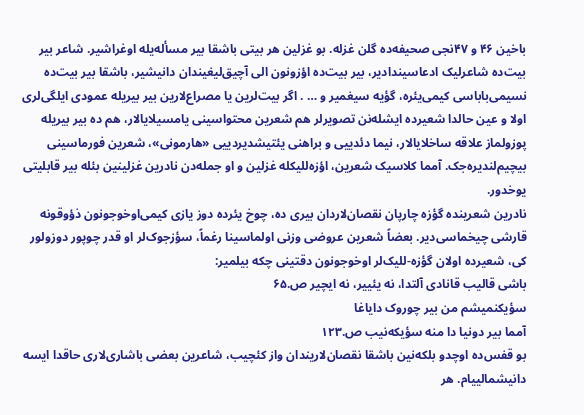باخین ۴۶ و ۴۷نجی صحیفه‌ده گلن غزله. بو غزلین هر بیتی باشقا بیر مسأله‌یله اوغراشیر. شاعر بیر بیت‌ده شاعرلیک ادعاسیندادیر، بیر بیت‌ده اؤزونون الی آچیق‌لیغیندان دانیشیر، باشقا بیر بیت‌ده نسیمی‌باباسی کیمی‌یئره، گؤیه سیغمیر و … . اگر بیت‌لرین یا مصراع‌لارین بیر بیریله عمودی ایلگی‌لری اولا و عین حالدا شعیرده ایشله‌نن تصویرلر هم شعرین محتواسینی یامسیلایالار، هم ده بیر بیریله پوزولماز علاقه ساخلایالار، نیما دئدییی و براهنی یئتیشدیردییی «هارمونی»، شعرین فورماسینی بیچیم‌لندیره‌جک. آمما کلاسیک شعرین، اؤزه‌للیکله غزلین و او جمله‌دن نادرین غزلینین بئله بیر قابلیتی یوخدور.
نادرین شعرینده گؤزه چارپان نقصان‌لاردان بیری ده، چوخ یئرده دوز یازی کیمی‌اوخوجونون ذؤوقونه قارشی چیخماسی‌دیر. بعضاً شعرین عروضی وزنی اولماسینا رغماً، سؤزجوک‌لر او قدر چوپور دوزولور کی، شعیرده اولان گؤزه-للیک‌لر اوخوجونون دقتینی چکه بیلمیر:
باشی قالیب قانادی آلتدا، نه یئییر، نه ایچیر ص.۶۵
سؤیکنمیشم من بیر چوروک دایاغا
آمما بیر دونیا دا منه سؤیکه‌نیب ص.۱۲۳
بو قفس‌ده اوچدو بلکه‌نین باشقا نقصان‌لاریندان واز کئچیب، شاعرین بعضی باشاری‌لاری حاقدا ایسه دانیشمالییام. هر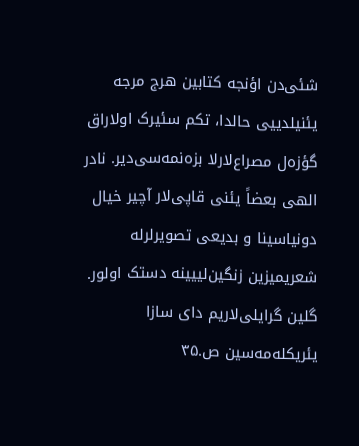شئی‌دن اؤنجه کتابین هرج مرجه یئنیلدییی حالدا، تکم سئیرک اولاراق گؤزه‌ل مصراع‌لارلا بزه‌نمه‌سی‌دیر. نادر الهی‌ بعضاً یئنی قاپی‌لار آچیر خیال دونیاسینا و بدیعی تصویرلرله شعریمیزین زنگین‌لییینه دستک اولور.
گلین گرایلی‌لاریم دای سازا یئریکله‌مه‌سین ص.۳۵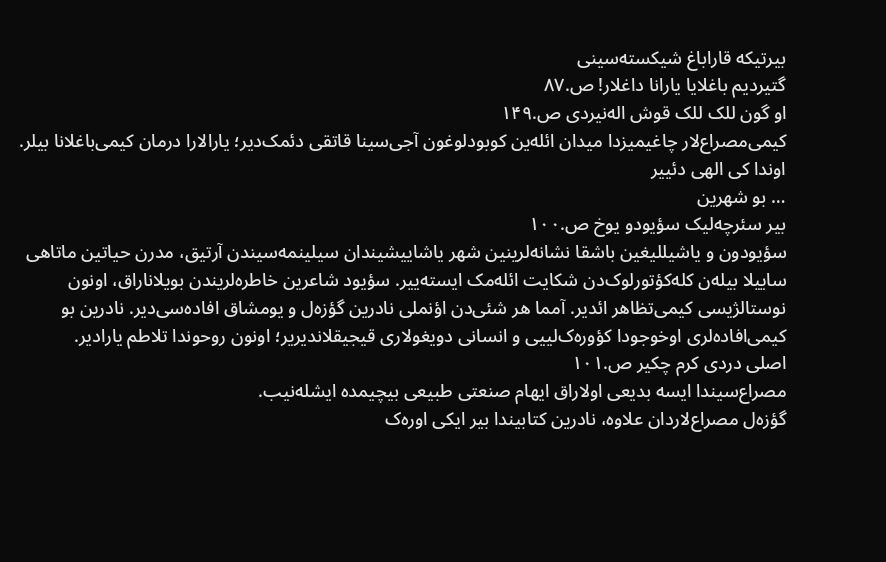بیرتیکه قاراباغ شیکسته‌سینی
گتیردیم باغلایا یارانا داغلار! ص.۸۷
او گون للک للک قوش اله‌نیردی ص.۱۴۹
کیمی‌مصراع‌لار چاغیمیزدا میدان ائله‌ین کوبودلوغون آجی‌سینا قاتقی دئمک‌دیر؛ یارالارا درمان کیمی‌باغلانا بیلر.
اوندا کی الهی دئییر
… بو شهرین
بیر سئرچه‌لیک سؤیودو یوخ ص.۱۰۰
سؤیودون و یاشیللیغین باشقا نشانه‌لرینین شهر یاشاییشیندان سیلینمه‌سیندن آرتیق، مدرن حیاتین ماتاهی ساییلا بیله‌ن کله‌کؤتورلوک‌دن شکایت ائله‌مک ایسته‌ییر. سؤیود شاعرین خاطره‌لریندن بویلاناراق، اونون نوستالژیسی کیمی‌تظاهر ائدیر. آمما هر شئی‌دن اؤنملی نادرین گؤزه‌ل و یومشاق افاده‌سی‌دیر. نادرین بو کیمی‌افاده‌لری اوخوجودا کؤوره‌ک‌لییی و انسانی دویغولاری قیجیقلاندیریر؛ اونون روحوندا تلاطم یارادیر.
اصلی دردی کرم چکیر ص.۱۰۱
مصراع‌سیندا ایسه بدیعی اولاراق ایهام صنعتی طبیعی بیچیمده ایشله‌نیب.
گؤزه‌ل مصراع‌لاردان علاوه، نادرین کتابیندا بیر ایکی اوره‌ک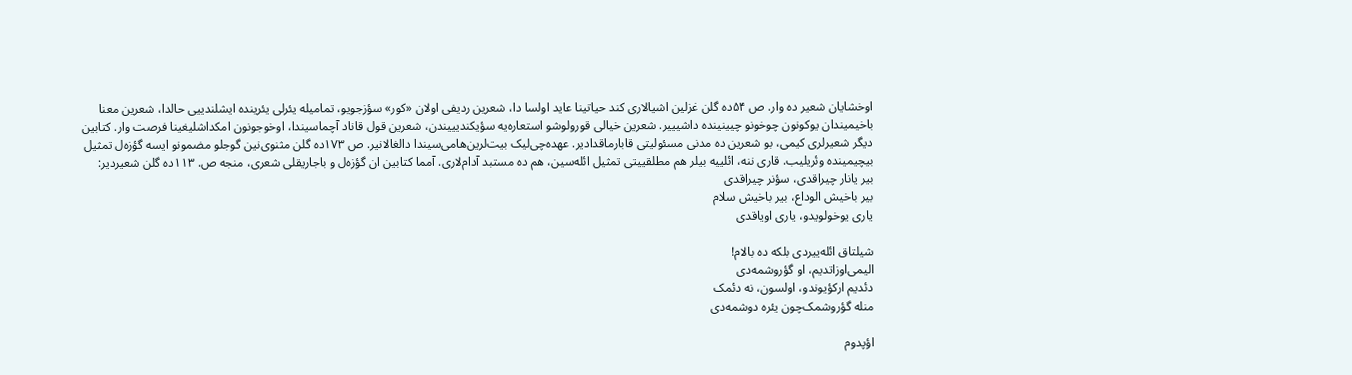اوخشایان شعیر ده وار. ص ۵۴ده گلن غزلین اشیالاری کند حیاتینا عاید اولسا دا، شعرین ردیفی اولان «کور» سؤزجویو، تمامیله یئرلی یئرینده ایشلندییی حالدا، شعرین معنا باخیمیندان یوکونون چوخونو چیینینده داشیییر. شعرین خیالی قورولوشو استعاره‌یه سؤیکندیییندن، شعرین قول قاناد آچماسیندا، اوخوجونون امکداشلیغینا فرصت وار. کتابین دیگر شعیرلری کیمی، بو شعرین ده مدنی مسئولیتی قابارماقدادیر. عهده‌چی‌لیک بیت‌لرین‌هامی‌سیندا دالغالانیر. ص ۱۷۳ده گلن مثنوی‌نین گوجلو مضمونو ایسه گؤزه‌ل تمثیل بیچیمینده وئریلیب. قاری ننه، ائلییه بیلر هم مطلقییتی تمثیل ائله‌سین، هم ده مستبد آدام‌لاری. آمما کتابین ان گؤزه‌ل و باجاریقلی شعری، منجه ص. ۱۱۳ده گلن شعیردیر:
بیر یانار چیراقدی، سؤنر چیراقدی
بیر باخیش الوداع، بیر باخیش سلام
یاری یوخولویدو، یاری اویاقدی

شیلتاق ائله‌ییردی بلکه ده بالام!
الیمی‌اوزاتدیم، او گؤروشمه‌دی
دئدیم ارکؤیوندو، اولسون، نه دئمک
منله گؤروشمک‌چون یئره دوشمه‌دی

اؤپدوم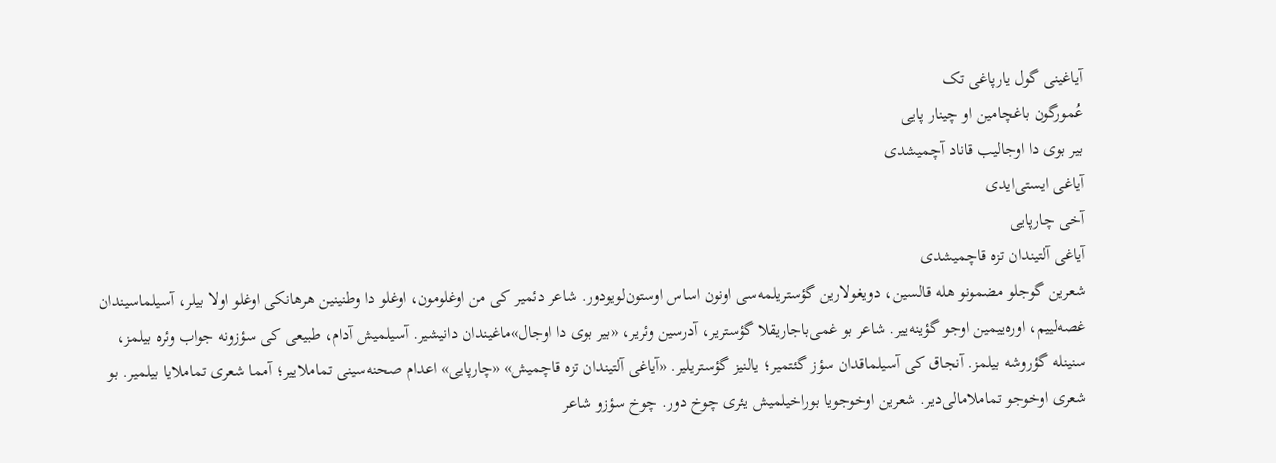آیاغینی گول یارپاغی تک
عُمورگون باغچامین او چینار پایی
بیر بوی دا اوجالیب قاناد آچمیشدی
آیاغی ایستی‌ایدی
آخی چارپایی
آیاغی آلتیندان تزه قاچمیشدی
شعرین گوجلو مضمونو هله قالسین، دویغولارین گؤستریلمه‌سی اونون اساس اوستون‌لویودور. شاعر دئمیر کی من اوغلومون، اوغلو دا وطنینین هر‌هانکی اوغلو اولا بیلر، آسیلماسیندان غصه‌لییم، اوره‌ییمین اوجو گؤینه‌ییر. شاعر بو غمی‌باجاریقلا گؤستریر، آدرسین وئریر، «بیر بوی دا اوجال»ماغیندان دانیشیر. آسیلمیش آدام، طبیعی کی سؤزونه جواب وئره بیلمز، سنینله گؤروشه بیلمز. آنجاق کی آسیلماقدان سؤز گئتمیر؛ یالنیز گؤستریلیر. «آیاغی آلتیندان تزه قاچمیش» «چارپایی» اعدام صحنه‌سینی تماملاییر؛ آمما شعری تماملایا بیلمیر. بو شعری اوخوجو تماملامالی‌دیر. شعرین اوخوجویا بوراخیلمیش یئری چوخ دور. چوخ سؤزو شاعر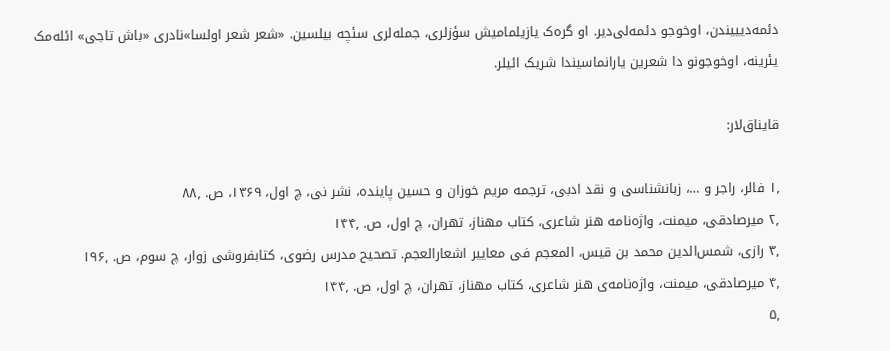دئمه‌دیییندن، اوخوجو دئمه‌لی‌دیر. او گره‌ک یازیلمامیش سؤزلری، جمله‌لری سئچه بیلسین. «شعر شعر اولسا»نادری «باش تاجی» ائله‌مک یئرینه، اوخوجونو دا شعرین یارانماسیندا شریک ائیلر.

قایناق‌لار:

۱٫ فالر، راجر و …، زبانشناسی و نقد ادبی، ترجمه مریم خوزان و حسین پاینده، نشر نی، چ اول، ۱۳۶۹، ص. ۸۸٫
۲٫ میرصادقی، میمنت، واژه‌نامه هنر شاعری، کتاب مهناز، تهران، چ اول، ص. ۱۴۴٫
۳٫ رازی، شمس‌الدین محمد بن قیس، المعجم فی معاییر اشعارالعجم. تصحیح مدرس رضوی، کتابفروشی زوار، چ سوم، ص. ۱۹۶٫
۴٫ میرصادقی، میمنت، واژه‌نامه‌ی هنر شاعری، کتاب مهناز، تهران، چ اول، ص. ۱۴۴٫
۵٫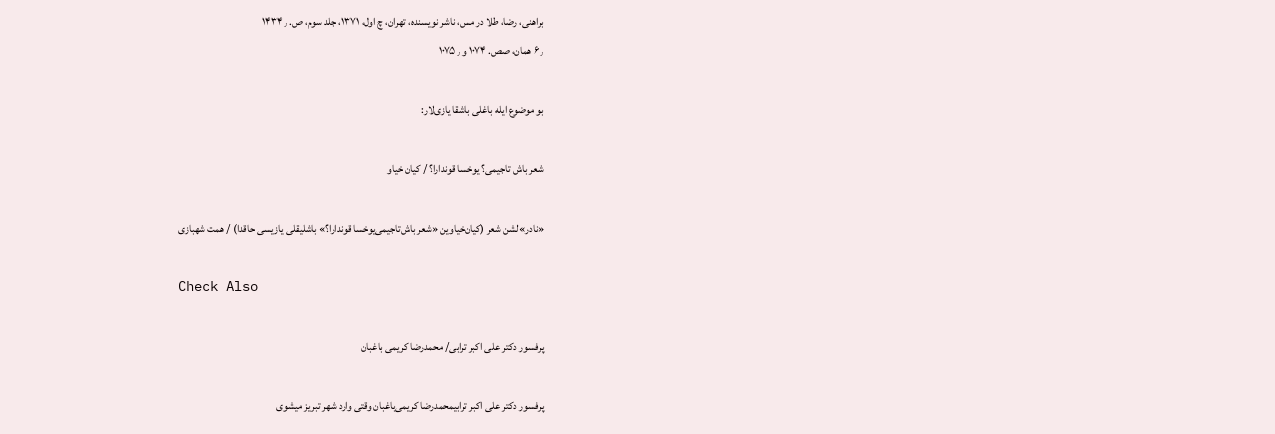براهنی، رضا، طلا در مس، ناشر نویسنده، تهران، چ اول، ۱۳۷۱، جلد سوم، ص. ۱۴۳۴٫
۶٫ همان، صص. ۱۰۷۴ و ۱۰۷۵٫

بو موضوع ایله باغلی باشقا یازی‌لار:

شعر باش تاجیمی؟ یوخسا قوندارا؟ / کیان خیاو

«نادر»لشن شعر (کیان‌خیاوین «شعر باش‌تاجیمی‌یوخسا قوندارا؟» باشلیقلی یازیسی حاقدا) / همت شهبازی

Check Also

پرفسور دکتر علی اکبر ترابی/ محمدرضا کریمی باغبان

پرفسور دکتر علی اکبر ترابیمحمدرضا کریمی‌باغبان وقتی وارد شهر تبریز میشوی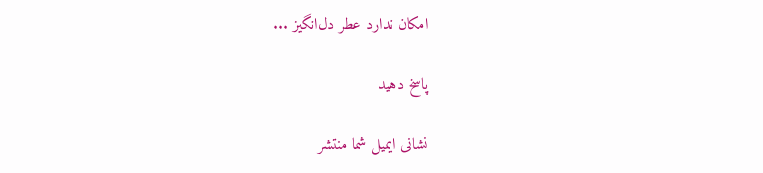امکان ندارد عطر دل‌انگیز ...

پاسخ دهید

نشانی ایمیل شما منتشر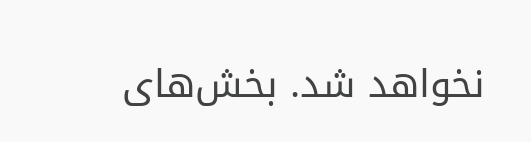نخواهد شد. بخش‌های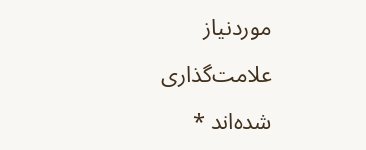موردنیاز علامت‌گذاری شده‌اند *